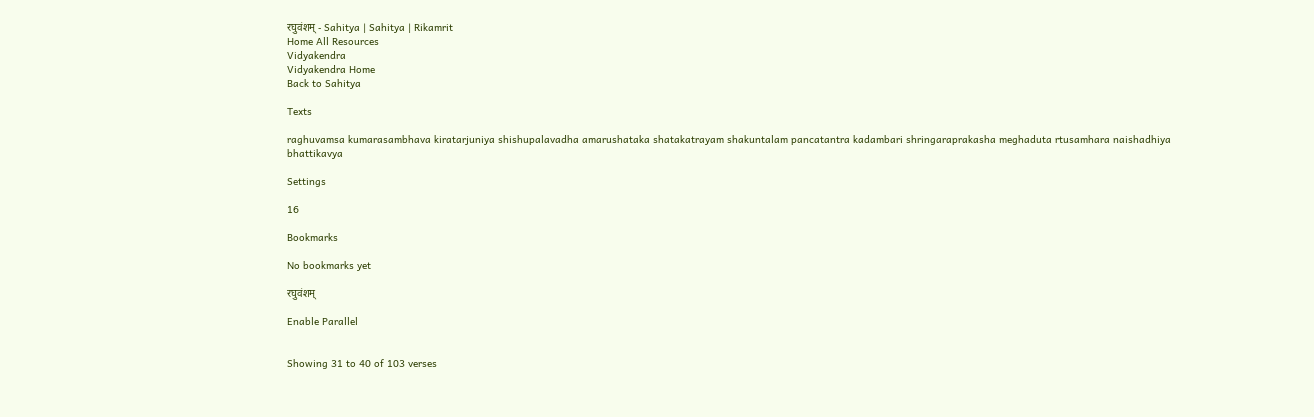रघुवंशम् - Sahitya | Sahitya | Rikamrit
Home All Resources
Vidyakendra
Vidyakendra Home
Back to Sahitya

Texts

raghuvamsa kumarasambhava kiratarjuniya shishupalavadha amarushataka shatakatrayam shakuntalam pancatantra kadambari shringaraprakasha meghaduta rtusamhara naishadhiya bhattikavya

Settings

16

Bookmarks

No bookmarks yet

रघुवंशम्

Enable Parallel


Showing 31 to 40 of 103 verses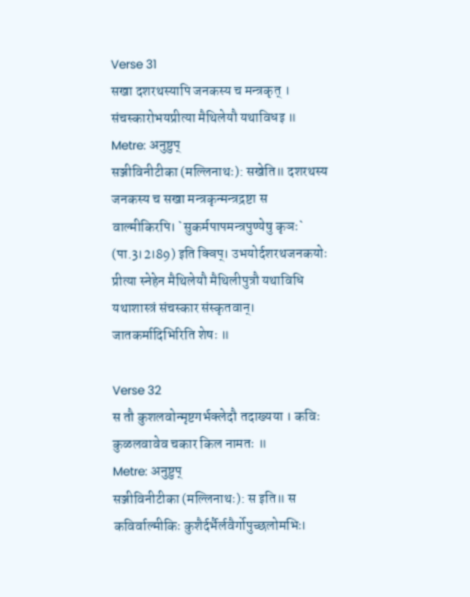Verse 31
सखा दशरथस्यापि जनकस्य च मन्त्रकृत् । संचस्कारोभयप्रीत्या मैथिलेयौ यथाविधइ ॥
Metre: अनुष्टुप्
सञ्जीविनीटीका (मल्लिनाथः): सखेति॥ दशरथस्य जनकस्य च सखा मन्त्रकृन्मन्त्रद्रष्टा स वाल्मीकिरपि। `सुकर्मपापमन्त्रपुण्येषु कृञः` (पा.3।2।89) इति क्विप्। उभयोर्दशरथजनकयोः प्रीत्या स्नेहेन मैथिलेयौ मैथिलीपुत्रौ यथाविधि यथाशास्त्रं संचस्कार संस्कृतवान्। जातकर्मादिभिरिति शेषः ॥

Verse 32
स तौ कुशलवोन्मृष्टगर्भक्लेदौ तदाख्यया । कविः कुळलवावेव चकार किल नामतः ॥
Metre: अनुष्टुप्
सञ्जीविनीटीका (मल्लिनाथः): स इति॥ स कविर्वाल्मीकिः कुशैर्दर्भैर्लवैर्गोपुच्छलोमभिः।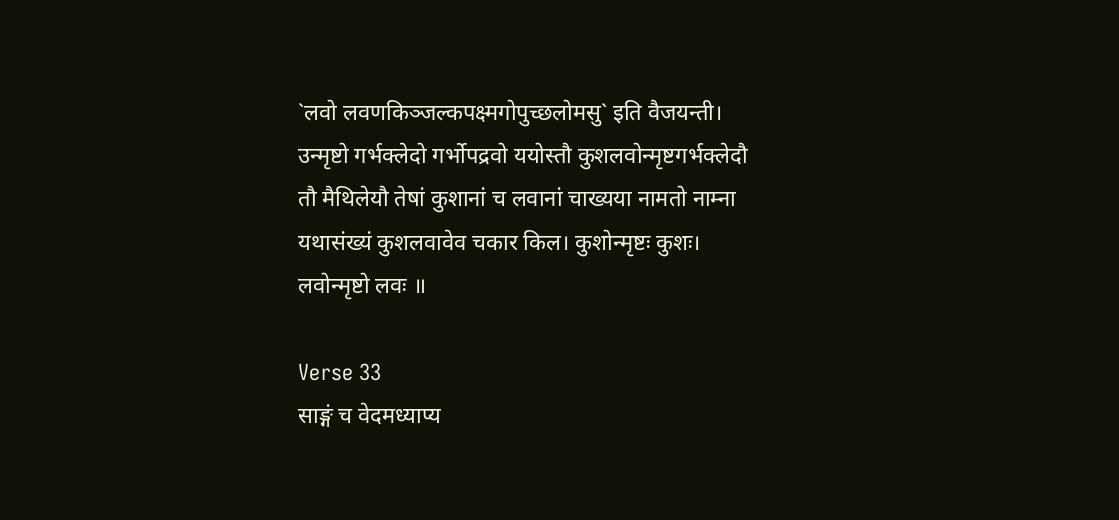`लवो लवणकिञ्जल्कपक्ष्मगोपुच्छलोमसु` इति वैजयन्ती। उन्मृष्टो गर्भक्लेदो गर्भोपद्रवो ययोस्तौ कुशलवोन्मृष्टगर्भक्लेदौ तौ मैथिलेयौ तेषां कुशानां च लवानां चाख्यया नामतो नाम्ना यथासंख्यं कुशलवावेव चकार किल। कुशोन्मृष्टः कुशः। लवोन्मृष्टो लवः ॥

Verse 33
साङ्गं च वेदमध्याप्य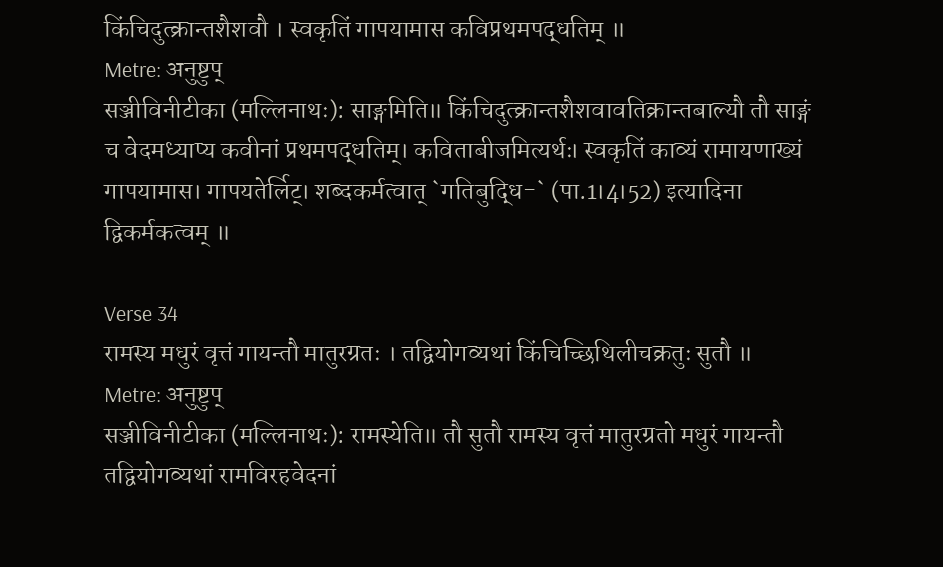किंचिदुत्क्रान्तशैशवौ । स्वकृतिं गापयामास कविप्रथमपद्धतिम् ॥
Metre: अनुष्टुप्
सञ्जीविनीटीका (मल्लिनाथः): साङ्गमिति॥ किंचिदुत्क्रान्तशैशवावतिक्रान्तबाल्यौ तौ साङ्गं च वेदमध्याप्य कवीनां प्रथमपद्धतिम्। कविताबीजमित्यर्थः। स्वकृतिं काव्यं रामायणाख्यं गापयामास। गापयतेर्लिट्। शब्दकर्मत्वात् `गतिबुद्धि-` (पा.1।4।52) इत्यादिना द्विकर्मकत्वम् ॥

Verse 34
रामस्य मधुरं वृत्तं गायन्तौ मातुरग्रतः । तद्वियोगव्यथां किंचिच्छिथिलीचक्रतुः सुतौ ॥
Metre: अनुष्टुप्
सञ्जीविनीटीका (मल्लिनाथः): रामस्येति॥ तौ सुतौ रामस्य वृत्तं मातुरग्रतो मधुरं गायन्तौ तद्वियोगव्यथां रामविरहवेदनां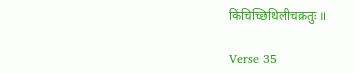किंचिच्छिथिलीचक्रतुः ॥

Verse 35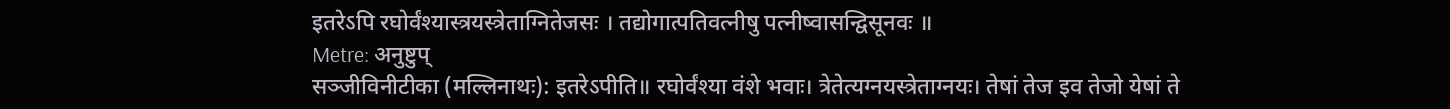इतरेऽपि रघोर्वंश्यास्त्रयस्त्रेताग्नितेजसः । तद्योगात्पतिवत्नीषु पत्नीष्वासन्द्विसूनवः ॥
Metre: अनुष्टुप्
सञ्जीविनीटीका (मल्लिनाथः): इतरेऽपीति॥ रघोर्वंश्या वंशे भवाः। त्रेतेत्यग्नयस्त्रेताग्नयः। तेषां तेज इव तेजो येषां ते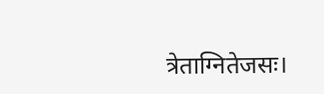त्रेताग्नितेजसः।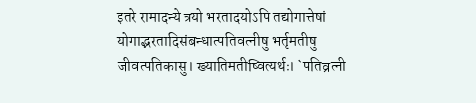इतरे रामादन्ये त्रयो भरतादयोऽपि तद्योगात्तेषां योगाद्भरतादिसंबन्धात्पतिवत्नीषु भर्तृमतीषु जीवत्पतिकासु। ख्यातिमतीष्वित्यर्थः। `पतिव्रत्नी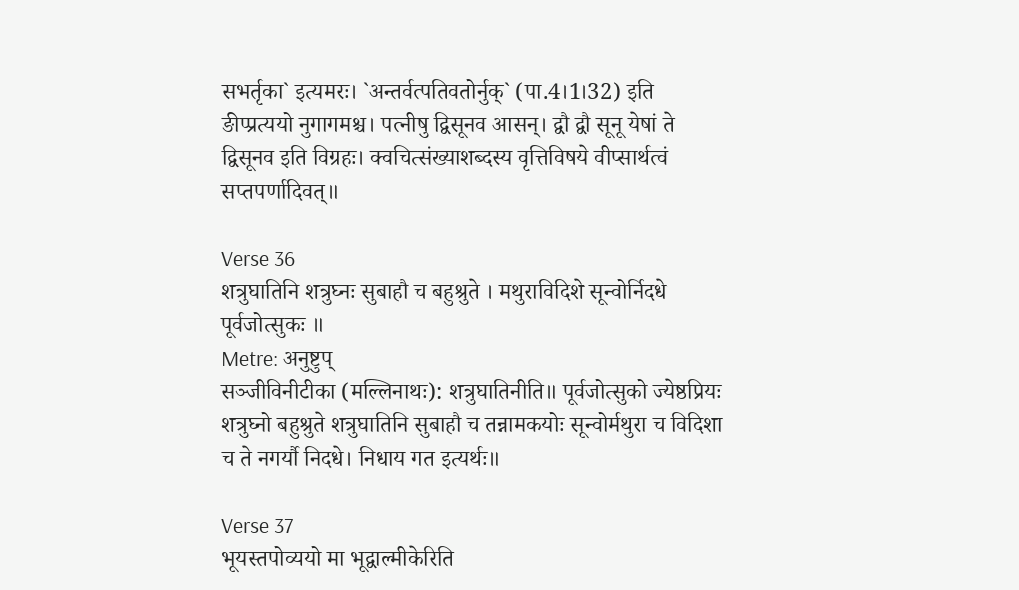सभर्तृका` इत्यमरः। `अन्तर्वत्पतिवतोर्नुक्` (पा.4।1।32) इति ङीप्प्रत्ययो नुगागमश्च। पत्नीषु द्विसूनव आसन्। द्वौ द्वौ सूनू येषां ते द्विसूनव इति विग्रहः। क्वचित्संख्याशब्दस्य वृत्तिविषये वीप्सार्थत्वं सप्तपर्णादिवत्॥

Verse 36
शत्रुघातिनि शत्रुघ्नः सुबाहौ च बहुश्रुते । मथुराविदिशे सून्वोर्निदधे पूर्वजोत्सुकः ॥
Metre: अनुष्टुप्
सञ्जीविनीटीका (मल्लिनाथः): शत्रुघातिनीति॥ पूर्वजोत्सुको ज्येष्ठप्रियः शत्रुघ्नो बहुश्रुते शत्रुघातिनि सुबाहौ च तन्नामकयोः सून्वोर्मथुरा च विदिशा च ते नगर्यौ निदधे। निधाय गत इत्यर्थः॥

Verse 37
भूयस्तपोव्ययो मा भूद्वाल्मीकेरिति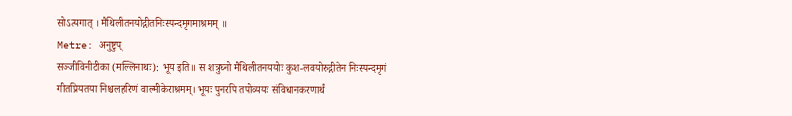सोऽत्यगात् । मैथिलीतनयोद्गीतनिःस्पन्दमृगमाश्रमम् ॥
Metre: अनुष्टुप्
सञ्जीविनीटीका (मल्लिनाथः): भूय इति॥ स शत्रुघ्नो मैथिलीतनययोः कुश-लवयोरुद्गीतेन निःस्पन्दमृगं गीतप्रियतया निश्चलहरिणं वाल्मीकेराश्रमम्। भूयः पुनरपि तपोव्ययः संविधानकरणार्थं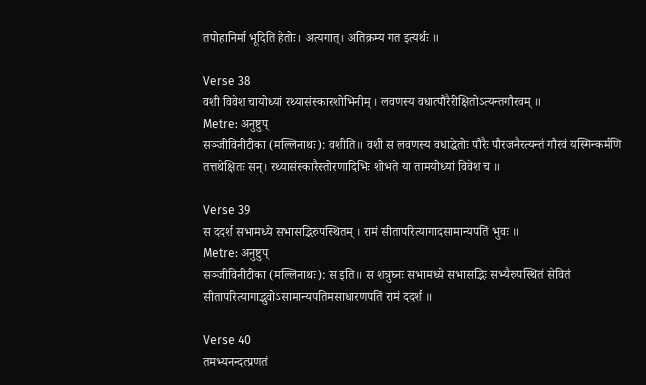तपोहानिर्मा भूदिति हेतोः। अत्यगात्। अतिक्रम्य गत इत्यर्थः ॥

Verse 38
वशी विवेश चायोध्यां रथ्यासंस्कारशोभिनीम् । लवणस्य वधात्पौरैरीक्षितोऽत्यन्तगौरवम् ॥
Metre: अनुष्टुप्
सञ्जीविनीटीका (मल्लिनाथः): वशीति॥ वशी स लवणस्य वधाद्धेतोः पौरैः पौरजनैरत्यन्तं गौरवं यस्मिन्कर्मणि तत्तथेक्षितः सन्। रथ्यासंस्कारैस्तोरणादिभिः शोभते या तामयोध्यां विवेश च ॥

Verse 39
स ददर्श सभामध्ये सभासद्भिरुपस्थितम् । रामं सीतापरित्यागादसामान्यपतिं भुवः ॥
Metre: अनुष्टुप्
सञ्जीविनीटीका (मल्लिनाथः): स इति॥ स शत्रुघ्नः सभामध्ये सभासद्भिः सभ्यैरुपस्थितं सेवितं सीतापरित्यागाद्भुवोऽसामान्यपतिमसाधारणपतिं रामं ददर्श ॥

Verse 40
तमभ्यनन्दत्प्रणतं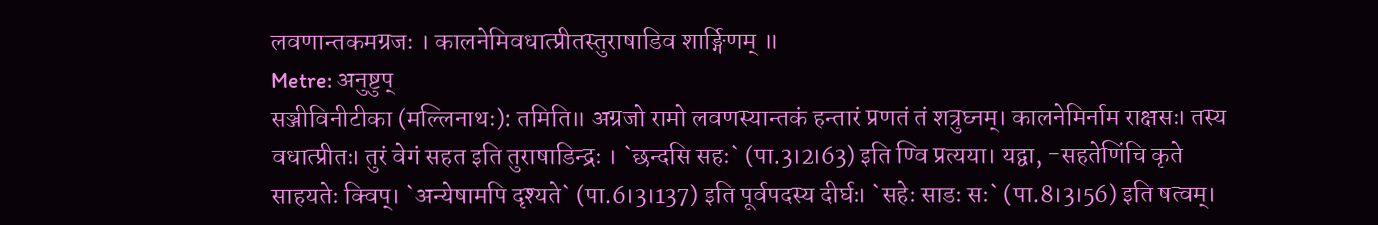लवणान्तकमग्रजः । कालनेमिवधात्प्रीतस्तुराषाडिव शार्ङ्गिणम् ॥
Metre: अनुष्टुप्
सञ्जीविनीटीका (मल्लिनाथः): तमिति॥ अग्रजो रामो लवणस्यान्तकं हन्तारं प्रणतं तं शत्रुघ्नम्। कालनेमिर्नाम राक्षसः। तस्य वधात्प्रीतः। तुरं वेगं सहत इति तुराषाडिन्द्रः । `छन्दसि सहः` (पा.3।2।63) इति ण्वि प्रत्यया। यद्वा, -सहतेणिंचि कृते साहयतेः क्विप्। `अन्येषामपि दृश्यते` (पा.6।3।137) इति पूर्वपदस्य दीर्घः। `सहेः साडः सः` (पा.8।3।56) इति षत्वम्।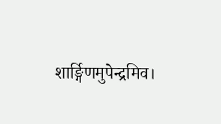शार्ङ्गिणमुपेन्द्रमिव।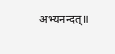अभ्यनन्दत्॥